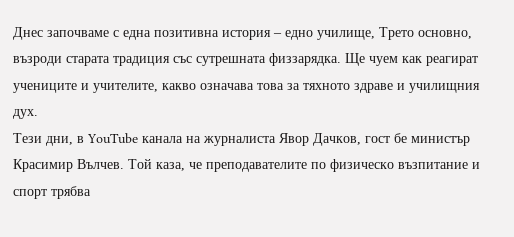Днес започваме с една позитивна история – едно училище, Трето основно, възроди старата традиция със сутрешната физзарядка. Ще чуем как реагират учениците и учителите, какво означава това за тяхното здраве и училищния дух.
Тези дни, в YouTube канала на журналиста Явор Дачков, гост бе министър Красимир Вълчев. Той каза, че преподавателите по физическо възпитание и спорт трябва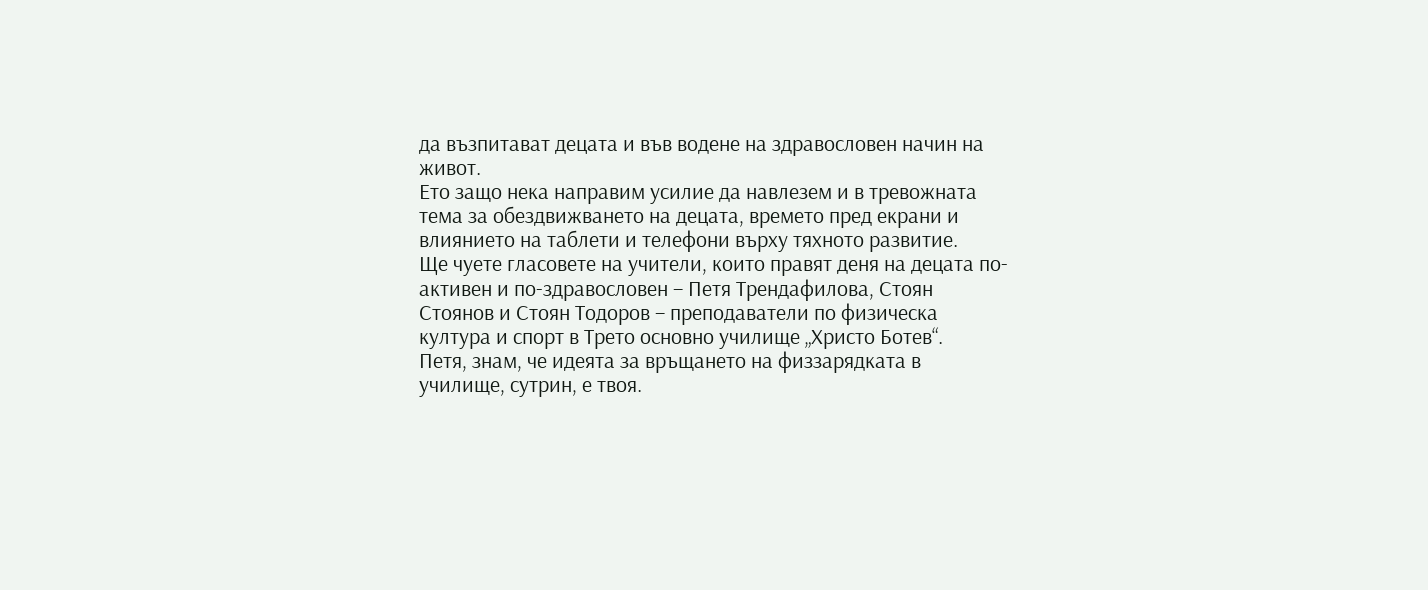да възпитават децата и във водене на здравословен начин на живот.
Ето защо нека направим усилие да навлезем и в тревожната тема за обездвижването на децата, времето пред екрани и влиянието на таблети и телефони върху тяхното развитие.
Ще чуете гласовете на учители, които правят деня на децата по-активен и по-здравословен – Петя Трендафилова, Стоян Стоянов и Стоян Тодоров – преподаватели по физическа култура и спорт в Трето основно училище „Христо Ботев“.
Петя, знам, че идеята за връщането на физзарядката в училище, сутрин, е твоя.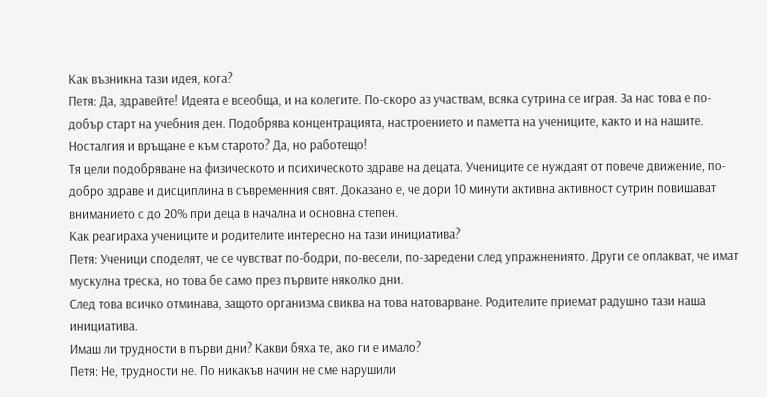Как възникна тази идея, кога?
Петя: Да, здравейте! Идеята е всеобща, и на колегите. По-скоро аз участвам, всяка сутрина се играя. За нас това е по-добър старт на учебния ден. Подобрява концентрацията, настроението и паметта на учениците, както и на нашите. Носталгия и връщане е към старото? Да, но работещо!
Тя цели подобряване на физическото и психическото здраве на децата. Учениците се нуждаят от повече движение, по-добро здраве и дисциплина в съвременния свят. Доказано е, че дори 10 минути активна активност сутрин повишават вниманието с до 20% при деца в начална и основна степен.
Как реагираха учениците и родителите интересно на тази инициатива?
Петя: Ученици споделят, че се чувстват по-бодри, по-весели, по-заредени след упражнениято. Други се оплакват, че имат мускулна треска, но това бе само през първите няколко дни.
След това всичко отминава, защото организма свиква на това натоварване. Родителите приемат радушно тази наша инициатива.
Имаш ли трудности в първи дни? Какви бяха те, ако ги е имало?
Петя: Не, трудности не. По никакъв начин не сме нарушили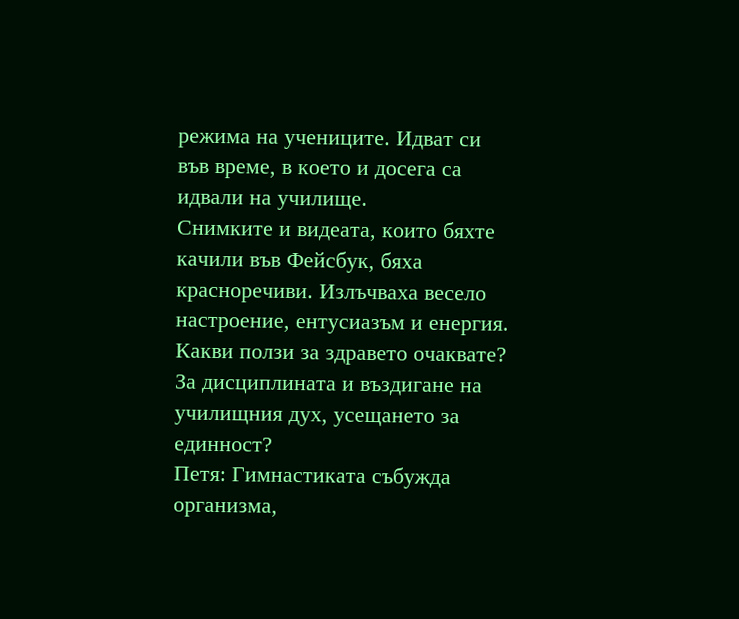режима на учениците. Идват си във време, в което и досега са идвали на училище.
Снимките и видеата, които бяхте качили във Фейсбук, бяха красноречиви. Излъчваха весело настроение, ентусиазъм и енергия. Какви ползи за здравето очаквате? За дисциплината и въздигане на училищния дух, усещането за единност?
Петя: Гимнастиката събужда организма,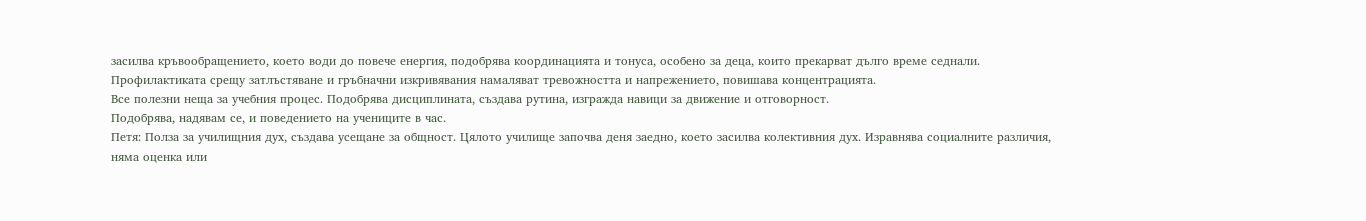засилва кръвообращението, което води до повече енергия, подобрява координацията и тонуса, особено за деца, които прекарват дълго време седнали. Профилактиката срещу затлъстяване и гръбначни изкривявания намаляват тревожността и напрежението, повишава концентрацията.
Все полезни неща за учебния процес. Подобрява дисциплината, създава рутина, изгражда навици за движение и отговорност.
Подобрява, надявам се, и поведението на учениците в час.
Петя: Полза за училищния дух, създава усещане за общност. Цялото училище започва деня заедно, което засилва колективния дух. Изравнява социалните различия, няма оценка или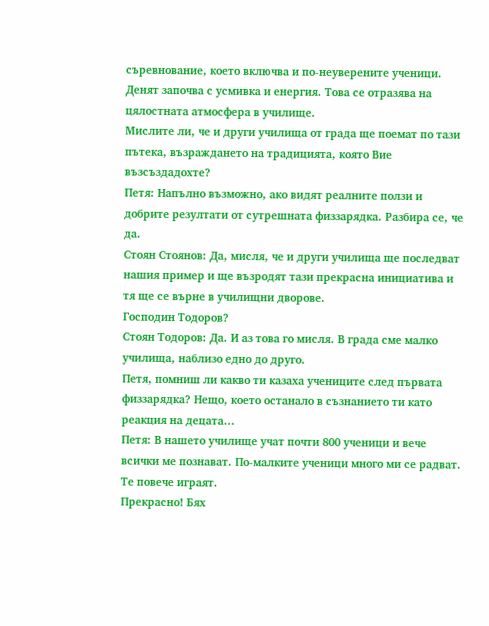съревнование, което включва и по-неуверените ученици. Денят започва с усмивка и енергия. Това се отразява на цялостната атмосфера в училище.
Мислите ли, че и други училища от града ще поемат по тази пътека, възраждането на традицията, която Вие възсъздадохте?
Петя: Напълно възможно, ако видят реалните ползи и добрите резултати от сутрешната физзарядка. Разбира се, че да.
Стоян Стоянов: Да, мисля, че и други училища ще последват нашия пример и ще възродят тази прекрасна инициатива и тя ще се върне в училищни дворове.
Господин Тодоров?
Стоян Тодоров: Да. И аз това го мисля. В града сме малко училища, наблизо едно до друго.
Петя, помниш ли какво ти казаха учениците след първата физзарядка? Нещо, което останало в съзнанието ти като реакция на децата…
Петя: В нашето училище учат почти 800 ученици и вече всички ме познават. По-малките ученици много ми се радват. Те повече играят.
Прекрасно! Бях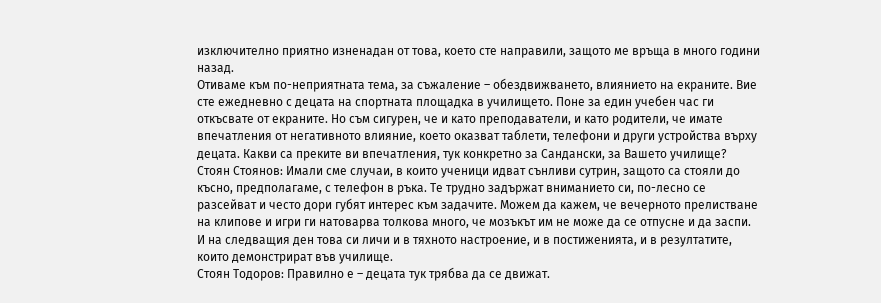изключително приятно изненадан от това, което сте направили, защото ме връща в много години назад.
Отиваме към по-неприятната тема, за съжаление – обездвижването, влиянието на екраните. Вие сте ежедневно с децата на спортната площадка в училището. Поне за един учебен час ги откъсвате от екраните. Но съм сигурен, че и като преподаватели, и като родители, че имате впечатления от негативното влияние, което оказват таблети, телефони и други устройства върху децата. Какви са преките ви впечатления, тук конкретно за Сандански, за Вашето училище?
Стоян Стоянов: Имали сме случаи, в които ученици идват сънливи сутрин, защото са стояли до късно, предполагаме, с телефон в ръка. Те трудно задържат вниманието си, по-лесно се разсейват и често дори губят интерес към задачите. Можем да кажем, че вечерното прелистване на клипове и игри ги натоварва толкова много, че мозъкът им не може да се отпусне и да заспи.
И на следващия ден това си личи и в тяхното настроение, и в постиженията, и в резултатите, които демонстрират във училище.
Стоян Тодоров: Правилно е – децата тук трябва да се движат.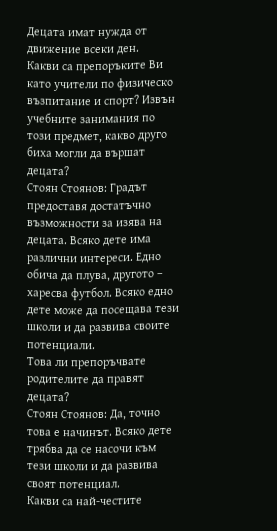Децата имат нужда от движение всеки ден.
Какви са препоръките Ви като учители по физическо възпитание и спорт? Извън учебните занимания по този предмет, какво друго биха могли да вършат децата?
Стоян Стоянов: Градът предоставя достатъчно възможности за изява на децата. Всяко дете има различни интереси. Едно обича да плува, другото – харесва футбол. Всяко едно дете може да посещава тези школи и да развива своите потенциали.
Това ли препоръчвате родителите да правят децата?
Стоян Стоянов: Да, точно това е начинът. Всяко дете трябва да се насочи към тези школи и да развива своят потенциал.
Какви са най-честите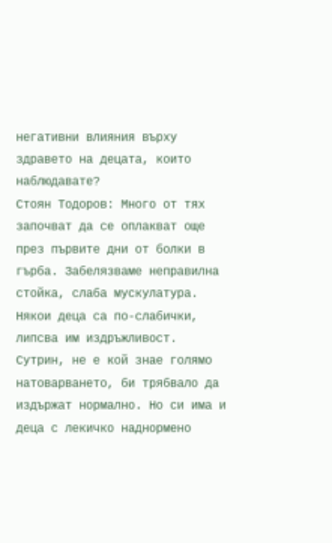негативни влияния върху здравето на децата, които наблюдавате?
Стоян Тодоров: Много от тях започват да се оплакват още през първите дни от болки в гърба. Забелязваме неправилна стойка, слаба мускулатура. Някои деца са по-слабички, липсва им издръжливост. Сутрин, не е кой знае голямо натоварването, би трябвало да издържат нормално. Но си има и деца с лекичко наднормено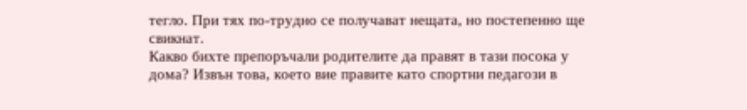тегло. При тях по-трудно се получават нещата, но постепенно ще свикнат.
Какво бихте препоръчали родителите да правят в тази посока у дома? Извън това, което вие правите като спортни педагози в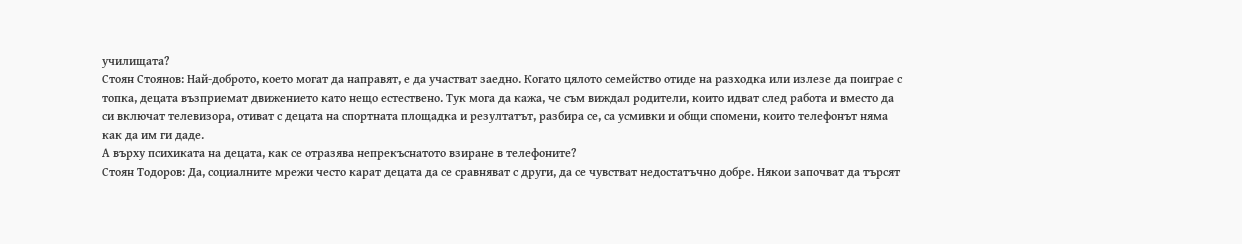училищата?
Стоян Стоянов: Най-доброто, което могат да направят, е да участват заедно. Когато цялото семейство отиде на разходка или излезе да поиграе с топка, децата възприемат движението като нещо естествено. Тук мога да кажа, че съм виждал родители, които идват след работа и вместо да си включат телевизора, отиват с децата на спортната площадка и резултатът, разбира се, са усмивки и общи спомени, които телефонът няма как да им ги даде.
А върху психиката на децата, как се отразява непрекъснатото взиране в телефоните?
Стоян Тодоров: Да, социалните мрежи често карат децата да се сравняват с други, да се чувстват недостатъчно добре. Някои започват да търсят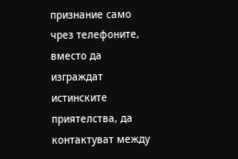признание само чрез телефоните, вместо да изграждат истинските приятелства, да контактуват между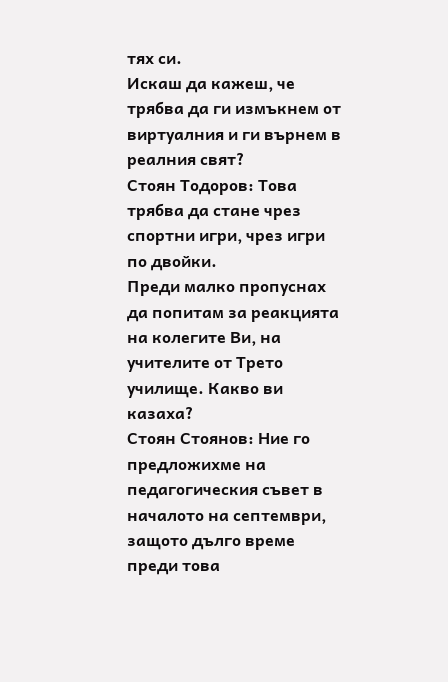тях си.
Искаш да кажеш, че трябва да ги измъкнем от виртуалния и ги върнем в реалния свят?
Стоян Тодоров: Това трябва да стане чрез спортни игри, чрез игри по двойки.
Преди малко пропуснах да попитам за реакцията на колегите Ви, на учителите от Трето училище. Какво ви казаха?
Стоян Стоянов: Ние го предложихме на педагогическия съвет в началото на септември, защото дълго време преди това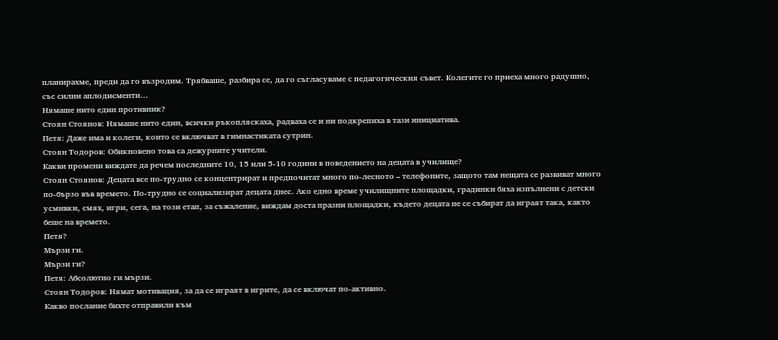планирахме, преди да го възродим. Трябваше, разбира се, да го съгласуваме с педагогическия съвет. Колегите го приеха много радушно, със силни аплодисменти…
Нямаше нито един противник?
Стоян Стоянов: Нямаше нито един, всички ръкопляскаха, радваха се и ни подкрепиха в тази инициатива.
Петя: Даже има и колеги, които се включват в гимнастиката сутрин.
Стоян Тодоров: Обикновено това са дежурните учители.
Какви промени виждате да речем последните 10, 15 или 5-10 години в поведението на децата в училище?
Стоян Стоянов: Децата все по-трудно се концентрират и предпочитат много по-лесното – телефоните, защото там нещата се развиват много по-бързо във времето. По-трудно се социализират децата днес. Ако едно време училищните площадки, градинки бяха изпълнени с детски усмивки, смях, игри, сега, на този етап, за съжаление, виждам доста празни площадки, където децата не се събират да играят така, както беше на времето.
Петя?
Мързи ги.
Мързи ги?
Петя: Абсолютно ги мързи.
Стоян Тодоров: Нямат мотивация, за да се играят в игрите, да се включат по-активно.
Какво послание бихте отправили към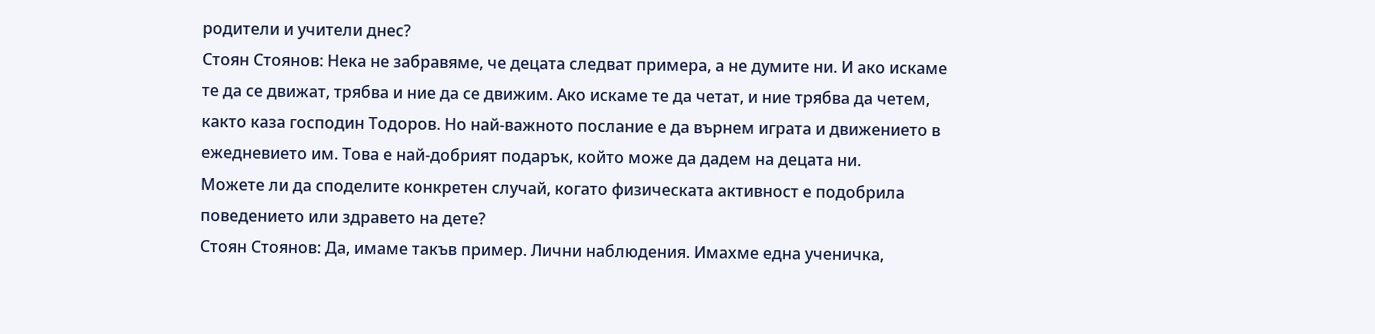родители и учители днес?
Стоян Стоянов: Нека не забравяме, че децата следват примера, а не думите ни. И ако искаме те да се движат, трябва и ние да се движим. Ако искаме те да четат, и ние трябва да четем, както каза господин Тодоров. Но най-важното послание е да върнем играта и движението в ежедневието им. Това е най-добрият подарък, който може да дадем на децата ни.
Можете ли да споделите конкретен случай, когато физическата активност е подобрила поведението или здравето на дете?
Стоян Стоянов: Да, имаме такъв пример. Лични наблюдения. Имахме една ученичка,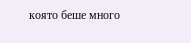която беше много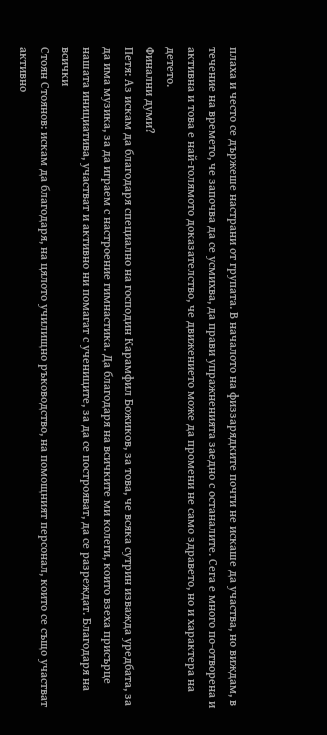плаха и често се държеше настрани от групата. В началото на физзарядките почти не искаше да участва, но виждам, в течение на времето, че започва да се усмихва, да прави упражненията заедно с останалите. Сега е много по-отворена и активна и това е най-голямото доказателство, че движението може да промени не само здравето, но и характера на детето.
Финални думи?
Петя: Аз искам да благодаря специално на господин Карамфил Божиков, за това, че всяка сутрин изважда уредбата, за да има музика, за да играем с настроение гимнастика. Да благодаря на всичките ми колеги, които взеха присърце нашата инициатива, участват и активно ни помагат с учениците, за да се построяват, да се разреждат. Благодаря на всички
Стоян Стоянов: искам да благодаря, на цялото училищно ръководство, на помощният персонал, които се също участват активно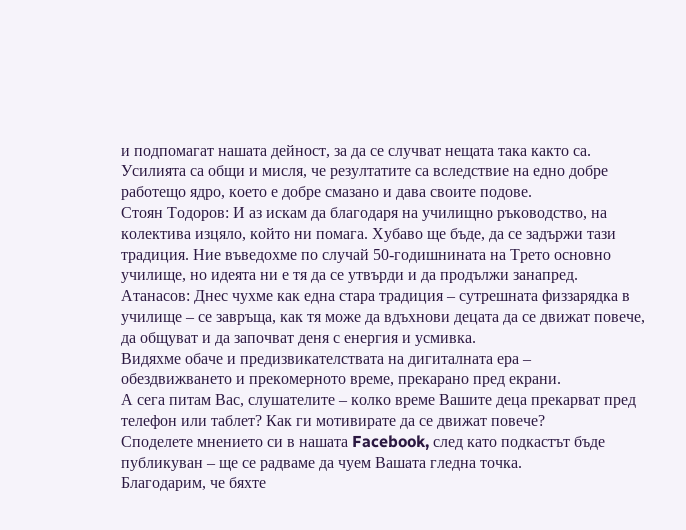и подпомагат нашата дейност, за да се случват нещата така както са. Усилията са общи и мисля, че резултатите са вследствие на едно добре работещо ядро, което е добре смазано и дава своите подове.
Стоян Тодоров: И аз искам да благодаря на училищно ръководство, на колектива изцяло, който ни помага. Хубаво ще бъде, да се задържи тази традиция. Ние въведохме по случай 50-годишнината на Трето основно училище, но идеята ни е тя да се утвърди и да продължи занапред.
Атанасов: Днес чухме как една стара традиция – сутрешната физзарядка в училище – се завръща, как тя може да вдъхнови децата да се движат повече, да общуват и да започват деня с енергия и усмивка.
Видяхме обаче и предизвикателствата на дигиталната ера – обездвижването и прекомерното време, прекарано пред екрани.
А сега питам Вас, слушателите – колко време Вашите деца прекарват пред телефон или таблет? Как ги мотивирате да се движат повече?
Споделете мнението си в нашата Facebook, след като подкастът бъде публикуван – ще се радваме да чуем Вашата гледна точка.
Благодарим, че бяхте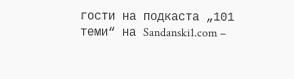гости на подкаста „101 теми“ на Sandanski1.com –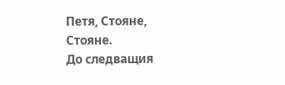Петя, Стояне, Стояне.
До следващия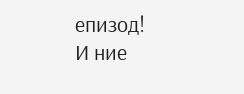епизод!
И ние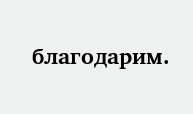благодарим.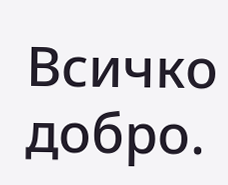Всичко добро.